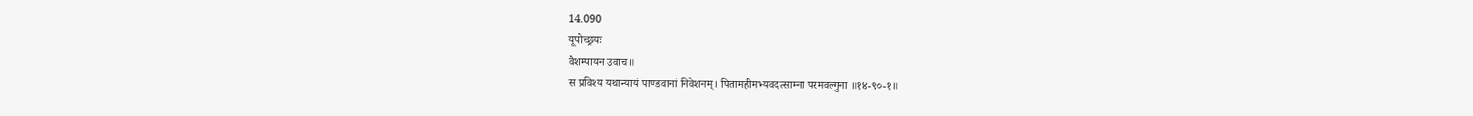14.090
यूपोच्छ्रयः
वैशम्पायन उवाच॥
स प्रविश्य यथान्यायं पाण्डवानां निवेशनम्। पितामहीमभ्यवदत्साम्ना परमवल्गुना ॥१४-९०-१॥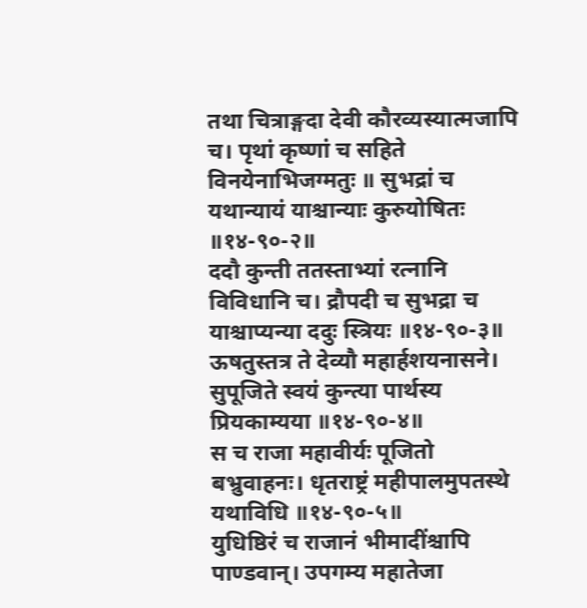तथा चित्राङ्गदा देवी कौरव्यस्यात्मजापि च। पृथां कृष्णां च सहिते विनयेनाभिजग्मतुः ॥ सुभद्रां च यथान्यायं याश्चान्याः कुरुयोषितः ॥१४-९०-२॥
ददौ कुन्ती ततस्ताभ्यां रत्नानि विविधानि च। द्रौपदी च सुभद्रा च याश्चाप्यन्या ददुः स्त्रियः ॥१४-९०-३॥
ऊषतुस्तत्र ते देव्यौ महार्हशयनासने। सुपूजिते स्वयं कुन्त्या पार्थस्य प्रियकाम्यया ॥१४-९०-४॥
स च राजा महावीर्यः पूजितो बभ्रुवाहनः। धृतराष्ट्रं महीपालमुपतस्थे यथाविधि ॥१४-९०-५॥
युधिष्ठिरं च राजानं भीमादींश्चापि पाण्डवान्। उपगम्य महातेजा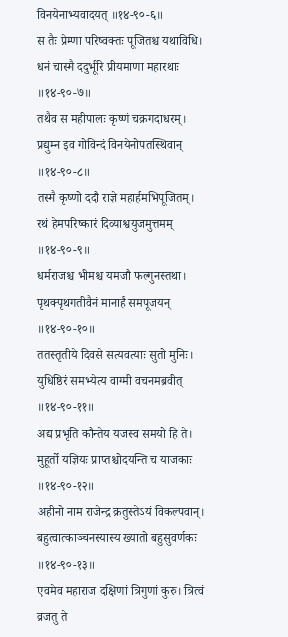विनयेनाभ्यवादयत् ॥१४-९०-६॥
स तैः प्रेम्णा परिष्वक्तः पूजितश्च यथाविधि। धनं चास्मै ददुर्भूरि प्रीयमाणा महारथाः ॥१४-९०-७॥
तथैव स महीपालः कृष्णं चक्रगदाधरम्। प्रद्युम्न इव गोविन्दं विनयेनोपतस्थिवान् ॥१४-९०-८॥
तस्मै कृष्णो ददौ राज्ञे महार्हमभिपूजितम्। रथं हेमपरिष्कारं दिव्याश्वयुजमुत्तमम् ॥१४-९०-९॥
धर्मराजश्च भीमश्च यमजौ फल्गुनस्तथा। पृथक्पृथगतीवैनं मानार्हं समपूजयन् ॥१४-९०-१०॥
ततस्तृतीये दिवसे सत्यवत्याः सुतो मुनिः। युधिष्ठिरं समभ्येत्य वाग्मी वचनमब्रवीत् ॥१४-९०-११॥
अद्य प्रभृति कौन्तेय यजस्व समयो हि ते। मुहूर्तो यज्ञियः प्राप्तश्चोदयन्ति च याजकाः ॥१४-९०-१२॥
अहीनो नाम राजेन्द्र क्रतुस्तेऽयं विकल्पवान्। बहुत्वात्काञ्चनस्यास्य ख्यातो बहुसुवर्णकः ॥१४-९०-१३॥
एवमेव महाराज दक्षिणां त्रिगुणां कुरु। त्रित्वं व्रजतु ते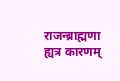राजन्ब्राह्मणा ह्यत्र कारणम्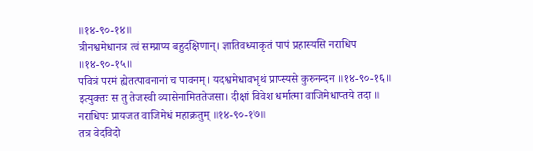॥१४-९०-१४॥
त्रीनश्वमेधानत्र त्वं सम्प्राप्य बहुदक्षिणान्। ज्ञातिवध्याकृतं पापं प्रहास्यसि नराधिप ॥१४-९०-१५॥
पवित्रं परमं ह्येतत्पावनानां च पावनम्। यदश्वमेधावभृथं प्राप्स्यसे कुरुनन्दन ॥१४-९०-१६॥
इत्युक्तः स तु तेजस्वी व्यासेनामिततेजसा। दीक्षां विवेश धर्मात्मा वाजिमेधाप्तये तदा ॥ नराधिपः प्रायजत वाजिमेधं महाक्रतुम् ॥१४-९०-१७॥
तत्र वेदविदो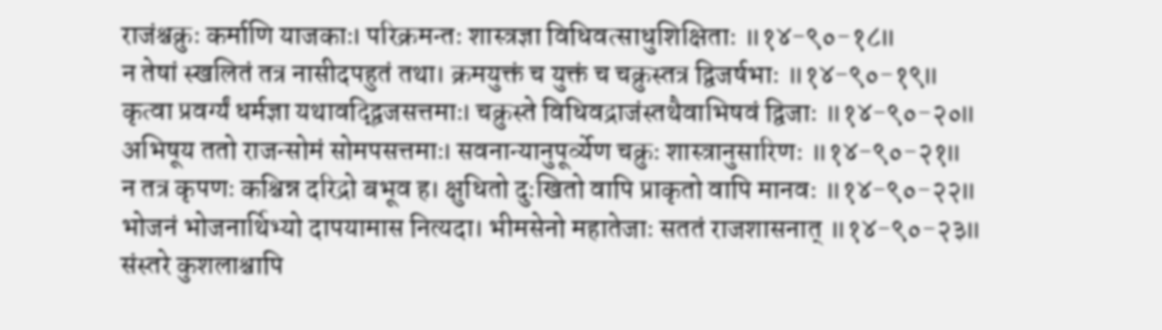राजंश्चक्रुः कर्माणि याजकाः। परिक्रमन्तः शास्त्रज्ञा विधिवत्साधुशिक्षिताः ॥१४-९०-१८॥
न तेषां स्खलितं तत्र नासीदपहुतं तथा। क्रमयुक्तं च युक्तं च चक्रुस्तत्र द्विजर्षभाः ॥१४-९०-१९॥
कृत्वा प्रवर्ग्यं धर्मज्ञा यथावद्द्विजसत्तमाः। चक्रुस्ते विधिवद्राजंस्तथैवाभिषवं द्विजाः ॥१४-९०-२०॥
अभिषूय ततो राजन्सोमं सोमपसत्तमाः। सवनान्यानुपूर्व्येण चक्रुः शास्त्रानुसारिणः ॥१४-९०-२१॥
न तत्र कृपणः कश्चिन्न दरिद्रो बभूव ह। क्षुधितो दुःखितो वापि प्राकृतो वापि मानवः ॥१४-९०-२२॥
भोजनं भोजनार्थिभ्यो दापयामास नित्यदा। भीमसेनो महातेजाः सततं राजशासनात् ॥१४-९०-२३॥
संस्तरे कुशलाश्चापि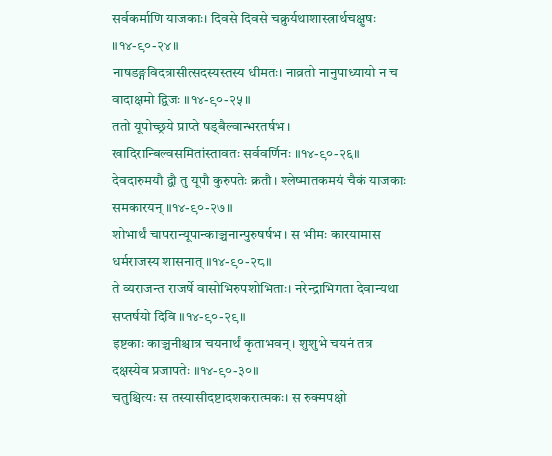सर्वकर्माणि याजकाः। दिवसे दिवसे चक्रुर्यथाशास्त्रार्थचक्षुषः ॥१४-९०-२४॥
नाषडङ्गविदत्रासीत्सदस्यस्तस्य धीमतः। नाव्रतो नानुपाध्यायो न च वादाक्षमो द्विजः ॥१४-९०-२५॥
ततो यूपोच्छ्रये प्राप्ते षड्बैल्वान्भरतर्षभ। खादिरान्बिल्वसमितांस्तावतः सर्ववर्णिनः ॥१४-९०-२६॥
देवदारुमयौ द्वौ तु यूपौ कुरुपतेः क्रतौ। श्लेष्मातकमयं चैकं याजकाः समकारयन् ॥१४-९०-२७॥
शोभार्थं चापरान्यूपान्काञ्चनान्पुरुषर्षभ। स भीमः कारयामास धर्मराजस्य शासनात् ॥१४-९०-२८॥
ते व्यराजन्त राजर्षे वासोभिरुपशोभिताः। नरेन्द्राभिगता देवान्यथा सप्तर्षयो दिवि ॥१४-९०-२९॥
इष्टकाः काञ्चनीश्चात्र चयनार्थं कृताभवन्। शुशुभे चयनं तत्र दक्षस्येव प्रजापतेः ॥१४-९०-३०॥
चतुश्चित्यः स तस्यासीदष्टादशकरात्मकः। स रुक्मपक्षो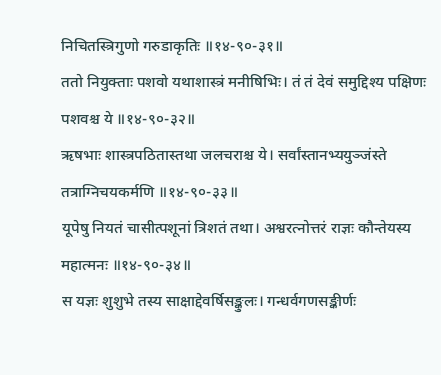निचितस्त्रिगुणो गरुडाकृतिः ॥१४-९०-३१॥
ततो नियुक्ताः पशवो यथाशास्त्रं मनीषिभिः। तं तं देवं समुद्दिश्य पक्षिणः पशवश्च ये ॥१४-९०-३२॥
ऋषभाः शास्त्रपठितास्तथा जलचराश्च ये। सर्वांस्तानभ्ययुञ्जंस्ते तत्राग्निचयकर्मणि ॥१४-९०-३३॥
यूपेषु नियतं चासीत्पशूनां त्रिशतं तथा। अश्वरत्नोत्तरं राज्ञः कौन्तेयस्य महात्मनः ॥१४-९०-३४॥
स यज्ञः शुशुभे तस्य साक्षाद्देवर्षिसङ्कुलः। गन्धर्वगणसङ्कीर्णः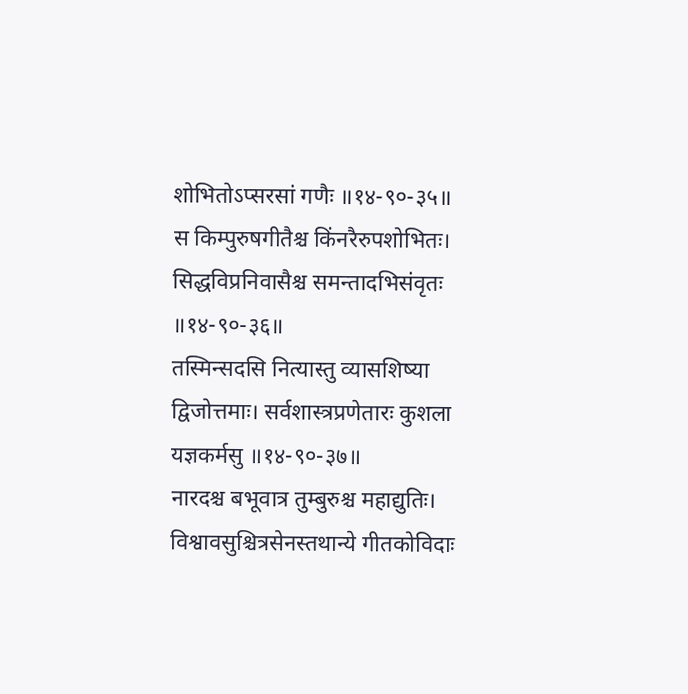शोभितोऽप्सरसां गणैः ॥१४-९०-३५॥
स किम्पुरुषगीतैश्च किंनरैरुपशोभितः। सिद्धविप्रनिवासैश्च समन्तादभिसंवृतः ॥१४-९०-३६॥
तस्मिन्सदसि नित्यास्तु व्यासशिष्या द्विजोत्तमाः। सर्वशास्त्रप्रणेतारः कुशला यज्ञकर्मसु ॥१४-९०-३७॥
नारदश्च बभूवात्र तुम्बुरुश्च महाद्युतिः। विश्वावसुश्चित्रसेनस्तथान्ये गीतकोविदाः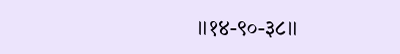॥१४-९०-३८॥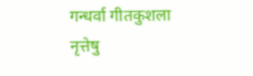गन्धर्वा गीतकुशला नृत्तेषु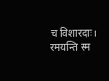च विशारदाः। रमयन्ति स्म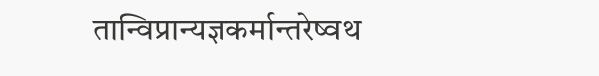तान्विप्रान्यज्ञकर्मान्तरेष्वथ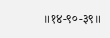॥१४-९०-३९॥